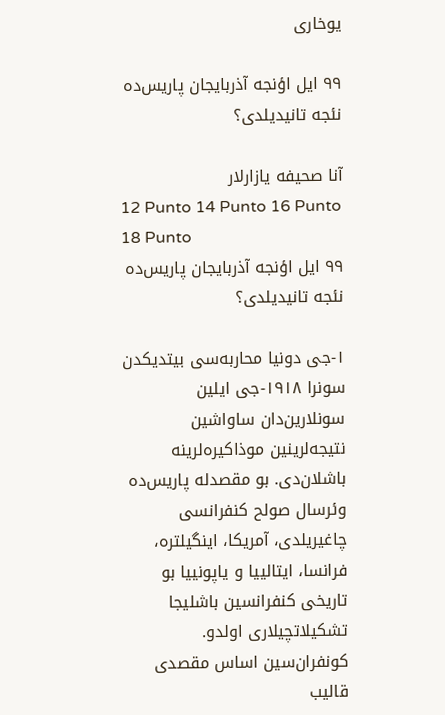یوخاری

۹۹ ایل اؤنجه آذربایجان پاریس‌ده نئجه تانیدیلدی؟

آنا صحیفه یازارلار
12 Punto 14 Punto 16 Punto 18 Punto
۹۹ ایل اؤنجه آذربایجان پاریس‌ده نئجه تانیدیلدی؟

۱-جی دونیا محاربه‌سی بیتدیکدن سونرا ۱۹۱۸-جی ایلین سونلارین‌دان ساواشین نتیجه‌لرینین موذاکیره‌لرینه باشلان‌دی. بو مقصدله پاریس‌ده وئرسال صولح کنفرانسی چاغیریلدی، آمریکا، اینگیلتره، فرانسا، ایتالییا و یاپونییا بو تاریخی کنفرانسین باشلیجا تشکیلاتچیلاری اولدو. کونفران‌سین اساس مقصدی قالیب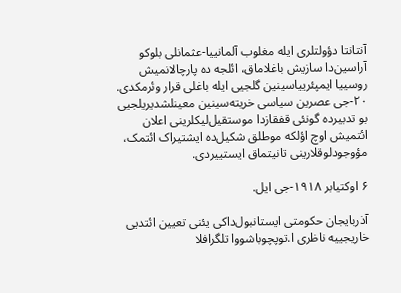آنتانتا دؤولتلری ایله مغلوب آلمانییا-عثمانلی بلوکو آراسین‌دا سازیش باغلاماق، ائلجه ده پارچالانمیش روسییا ایمپئرییاسینین گلجیی ایله باغلی قرار وئرمکدی. ۲۰-جی عصرین سیاسی خریته‌سینین معینلشدیریلجیی بو تدبیرده گونئی قفقازدا موستقیل‌لیکلرینی اعلان ائتمیش اوچ اؤلکه موطلق شکیل‌ده ایشتیراک ائتمک، مؤوجودلوقلارینی تانیتماق ایستییردی.

۶ اوکتیابر ۱۹۱۸-جی ایل.

آذربایجان حکومتی ایستانبول‌داکی یئنی تعیین ائتدیی خاریجییه ناظری ا.توپچوباشووا تلگرافلا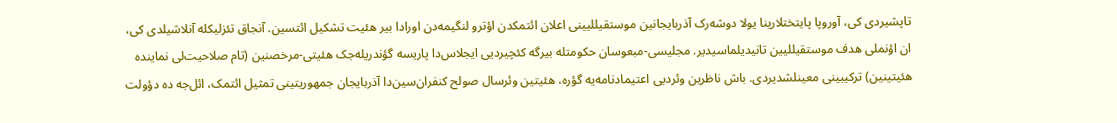تاپشیردی کی، آوروپا پایتختلارینا یولا دوشه‌رک آذربایجانین موستقیللیینی اعلان ائتمکدن اؤترو لنگیمه‌دن اورادا بیر هئیت تشکیل ائتسین. آنجاق تئزلیکله آنلاشیلدی کی، ان اؤنملی هدف موستقیللیین تانیدیلماسیدیر. مجلیسی-مبعوسان حکومتله بیرگه کئچیردیی ایجلاس‌دا پاریسه گؤندریله‌جک هئیتی-مرخصنین (تام صلاحیت‌لی نماینده هئیتینین) ترکیبینی معینلشدیردی. باش ناظرین وئردیی اعتیمادنامه‌یه گؤره، هئیتین وئرسال صولح کنفران‌سین‌دا آذربایجان جمهوریتینی تمثیل ائتمک، ائل‌جه ده دؤولت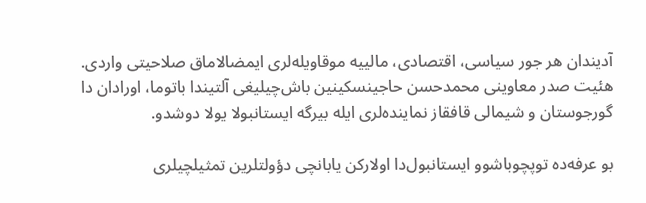آدیندان هر جور سیاسی، اقتصادی، مالییه موقاویله‌لری ایمضالاماق صلاحیتی واردی. هئیت صدر معاوینی محمدحسن حاجینسکینین باش‌چیلیغی آلتیندا باتوما، اورادان دا گورجوستان و شیمالی قافقاز نماینده‌لری ایله بیرگه ایستانبولا یولا دوشدو.

بو عرفه‌ده توپچوباشوو ایستانبول‌دا اولارکن یابانچی دؤولتلرین تمثیلچیلری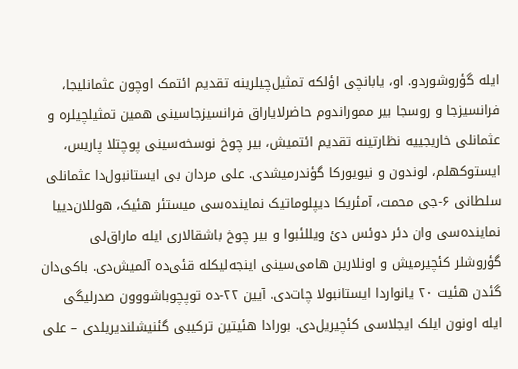ایله گؤروشوردو. او، یابانچی اؤلکه تمثیل‌چیلرینه تقدیم ائتمک اوچون عثمانلیجا، فرانسیزجا و روسجا بیر مموراندوم حاضرلایاراق فرانسیزجاسینی همین تمثیلچیلره و عثمانلی خاریجییه نظارتینه تقدیم ائتمیش، بیر چوخ نوسخه‌سینی پوچتلا پاریس، ایستوکهلم، لوندون و نیویورکا گؤندرمیشدی. علی مردان بی ایستانبول‌دا عثمانلی سلطانی ۶-جی محمت، آمئریکا دیپلوماتیک نماینده‌سی میستئر هئیک، هوللان‌دییا نماینده‌سی وان دئر دوئس دئ ویللئبوا و بیر چوخ باشقالاری ایله ماراق‌لی گؤروشلر کئچیرمیش و اونلارین هامی‌سینی اینجه‌لیکله قئی‌ده آلمیش‌دی. باکی‌دان گئدن هئیت ۲۰ یانواردا ایستانبولا چات‌دی. آیین ۲۲-ده توپچوباشووون صدرلیگی ایله اونون ایلک ایجلاسی کئچیریل‌دی. بورادا هئیتین ترکیبی گئنیشلندیریلدی – علی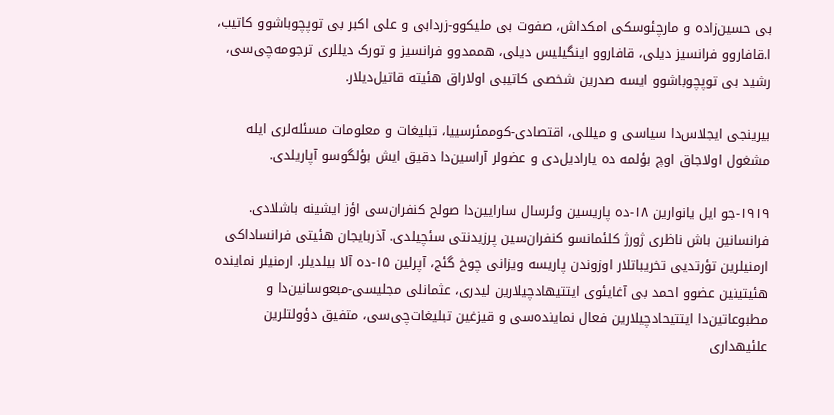بی حسین‌زاده و مارچئوسکی امکداش، صفوت بی ملیکوو-زردابی و علی اکبر بی توپچوباشوو کاتیب، ا.قافاروو فرانسیز دیلی، قافاروو اینگیلیس دیلی، هممدوو فرانسیز و تورک دیللری ترجومه‌چی‌سی، رشید بی توپچوباشوو ایسه صدرین شخصی کاتیبی اولاراق هئیته قاتیل‌دیلار.

بیرینجی ایجلاس‌دا سیاسی و میللی، اقتصادی-کوممئرسییا، تبلیغات و معلومات مسئله‌لری ایله مشغول اولاجاق اوچ بؤلمه ده یارادیل‌دی و عضولر آراسین‌دا دقیق ایش بؤلگوسو آپاریلدی.

۱۹۱۹-جو ایل یانوارین ۱۸-ده پاریسین وئرسال سارایین‌دا صولح کنفران‌سی اؤز ایشینه باشلادی. فرانسانین باش ناظری ژورژ کلئمانسو کنفران‌سین پرزیدنتی سئچیلدی. آذربایجان هئیتی فرانساداکی ارمنیلرین تؤرتدیی تخریباتلار اوزوندن پاریسه ویزانی چوخ گئج، آپرلین ۱۵-ده آلا بیلدیلر. ارمنیلر نماینده هئیتینین عضوو احمد بی آغایئوی ایتتیهادچیلارین لیدری، عثمانلی مجلیسی-مبعوسانین‌دا و مطبوعاتین‌دا ایتتیحادچیلارین فعال نماینده‌سی و قیزغین تبلیغات‌چی‌سی، متفیق دؤولتلرین علئیهداری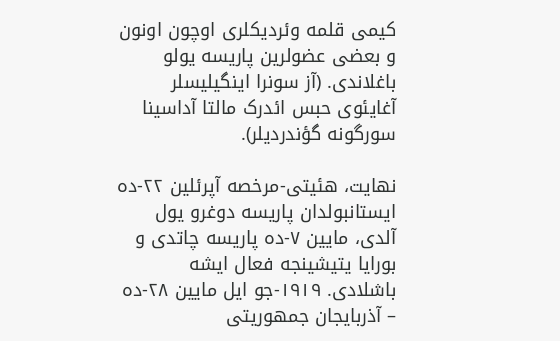کیمی قلمه وئردیکلری اوچون اونون و بعضی عضولرین پاریسه یولو باغلاندی. (آز سونرا اینگیلیسلر آغایئوی حبس ائد‌رک مالتا آداسینا سورگونه گؤندردیلر).

نهایت، هئیتی-مرخصه آپرئلین ۲۲-ده ایستانبولدان پاریسه دوغرو یول آلدی، مایین ۷-ده پاریسه چاتدی و بورایا یتیشینجه فعال ایشه باشلادی. ۱۹۱۹-جو ایل مایین ۲۸-ده – آذربایجان جمهوریتی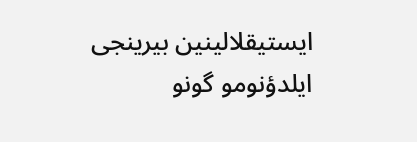ایستیقلالینین بیرینجی ایلدؤنومو گونو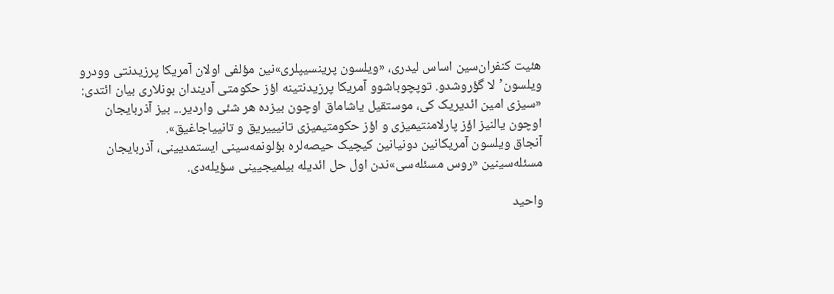هئیت کنفران‌سین اساس لیدری، «ویلسون پرینسیپلری»نین مؤلفی اولان آمریکا پرزیدنتی وودرو ویلسون’لا گؤروشدو. توپچوباشوو آمریکا پرزیدنتینه اؤز حکومتی آدیندان بونلاری بیان ائتدی: «سیزی امین ائدیریک کی، موستقیل یاشاماق اوچون بیزده هر شئی واردیر... بیز آذربایجان اوچون یالنیز اؤز پارلامنتیمیزی و اؤز حکومتیمیزی تانیییریق و تانییاجاغیق».
آنجاق ویلسون آمریکانین دونیانین کیچیک حیصه‌لره بؤلونمه‌سینی ایستمدیینی، آذربایجان مسئله‌سینین «روس مسئله‌سی»ند‌ن اول حل ائدیله بیلمیجیینی سؤیله‌دی.

واحید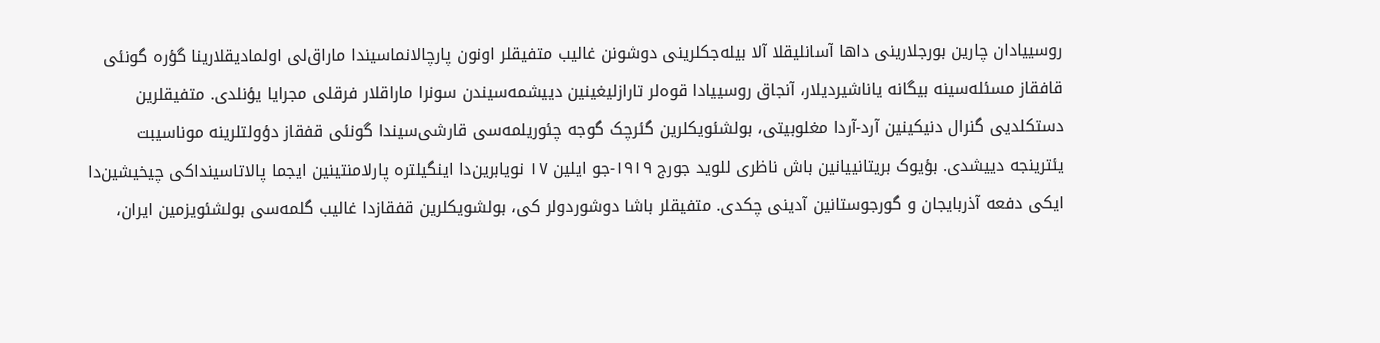روسییادان چارین بورجلارینی داها آسانلیقلا آلا بیله‌جکلرینی دوشونن غالیب متفیقلر اونون پارچالانماسیندا ماراق‌لی اولمادیقلارینا گؤره گونئی قافقاز مسئله‌سینه بیگانه یاناشیردیلار، آنجاق روسییادا قوه‌لر تارازلیغینین دییشمه‌سیندن سونرا ماراقلار فرقلی مجرایا یؤنلدی. متفیقلرین دستکلدیی گنرال دنیکینین آرد-آردا مغلوبیتی، بولشئویکلرین گئرچک گوجه چئوریلمه‌سی قارشی‌سیندا گونئی قفقاز دؤولتلرینه موناسیبت یئترینجه دییشدی. بؤیوک بریتانییانین باش ناظری للوید جورج ۱۹۱۹-جو ایلین ۱۷ نویابرین‌دا اینگیلتره پارلامنتینین ایجما پالاتاسینداکی چیخیشین‌دا ایکی دفعه آذربایجان و گورجوستانین آدینی چکدی. متفیقلر باشا دوشوردولر کی، بولشویکلرین قفقازدا غالیب گلمه‌سی بولشئویزمین ایران،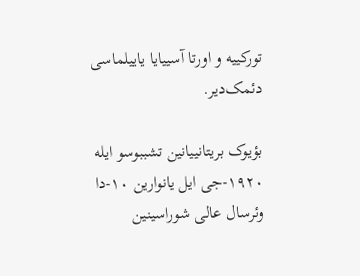تورکییه و اورتا آسییایا یاییلماسی دئمک‌دیر.

بؤیوک بریتانییانین تشببوسو ایله ۱۹۲۰-جی ایل یانوارین ۱۰-دا وئرسال عالی شوراسینین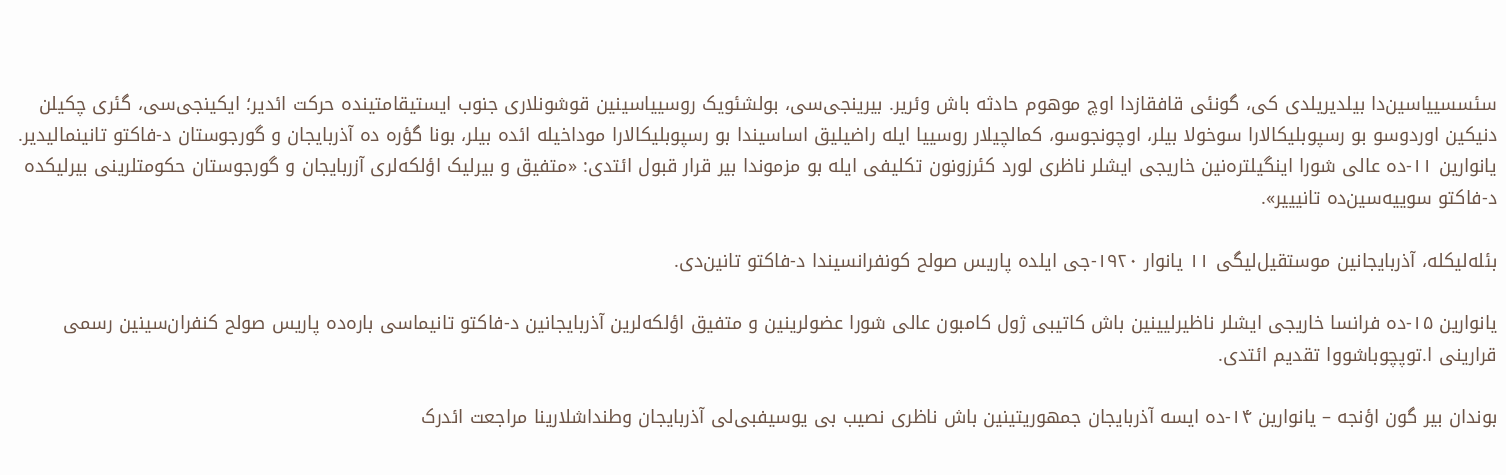سئسسییاسین‌دا بیلدیریلدی کی، گونئی قافقازدا اوچ موهوم حادثه باش وئریر. بیرینجی‌سی، بولشئویک روسییاسینین قوشونلاری جنوب ایستیقامتینده حرکت ائدیر؛ ایکینجی‌سی، گئری چکیلن دنیکین اوردوسو بو رسپوبلیکالارا سوخولا بیلر، اوچونجوسو، کمالچیلار روسییا ایله راضیلیق اساسیندا بو رسپوبلیکالارا موداخیله ائده بیلر، بونا گؤره ده آذربایجان و گورجوستان د-فاکتو تانینمالیدیر. یانوارین ۱۱-ده عالی شورا اینگیلتره‌نین خاریجی ایشلر ناظری لورد کئرزونون تکلیفی ایله بو مزموندا بیر قرار قبول ائتدی: «متفیق و بیرلیک اؤلکه‌لری آزربایجان و گورجوستان حکومتلرینی بیرلیکده د-فاکتو سوییه‌سین‌ده تانیییر».

بئله‌لیکله، آذربایجانین موستقیل‌لیگی ۱۱ یانوار ۱۹۲۰-جی ایلده پاریس صولح کونفرانسیندا د-فاکتو تانین‌دی.

یانوارین ۱۵-ده فرانسا خاریجی ایشلر ناظیرلیینین باش کاتیبی ژول کامبون عالی شورا عضولرینین و متفیق اؤلکه‌لرین آذربایجانین د-فاکتو تانیماسی باره‌ده پاریس صولح کنفران‌سینین رسمی قرارینی ا.توپچوباشووا تقدیم ائتدی.

بوندان بیر گون اؤنجه – یانوارین ۱۴-ده ایسه آذربایجان جمهوریتینین باش ناظری نصیب بی یوسیفبی‌لی آذربایجان وطنداشلارینا مراجعت ائد‌رک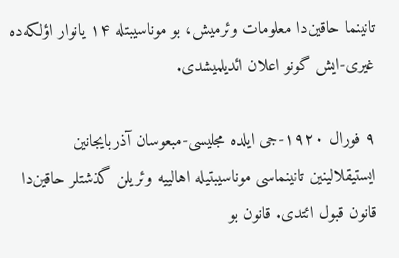تانینما حاقین‌دا معلومات وئرمیش، بو موناسیبتله ۱۴ یانوار اؤلکه‌ده غیری-ایش گونو اعلان ائدیلمیشدی.

۹ فورال ۱۹۲۰-جی ایلده مجلیسی-مبعوسان آذربایجانین ایستیقلالینین تانینماسی موناسیبتیله اهالییه وئریلن گذشتلر حاقین‌دا قانون قبول ائتدی. قانون بو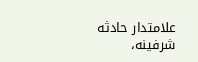علامتدار حادثه شرفینه،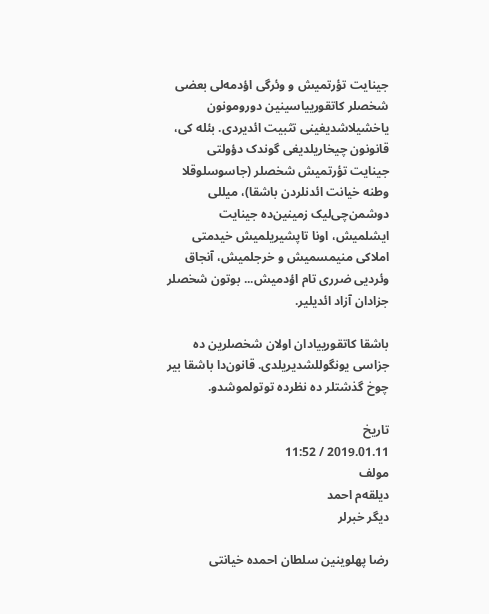جینایت تؤرتمیش و وئرگی اؤد‌مه‌لی بعضی شخصلر کاتقورییاسینین دورومونون یاخشیلاشدیغینی تثبیت ائدیردی. بئله کی، قانونون چیخاریلدیغی گوندک دؤولتی جینایت تؤرتمیش شخصلر (جاسوسلوقلا وطنه خیانت ائد‌نلردن باشقا)، میللی دوشمن‌چی‌لیک زمینین‌ده جینایت ایشلمیش، اونا تاپشیریلمیش خیدمتی املاکی منیمسمیش و خرجلمیش، آنجاق وئردیی ضرری تام اؤدمیش... بوتون شخصلر جزادان آزاد ائدیلیر.

باشقا کاتقورییادان اولان شخصلرین ده جزاسی یونگوللشدیریلدی. قانون‌دا باشقا بیر چوخ گذشتلر ده نظرده توتولموشدو.

تاریخ
2019.01.11 / 11:52
مولف
دیلقه‌م احمد
دیگر خبرلر

رضا پهلوینین سلطان احمده خیانتی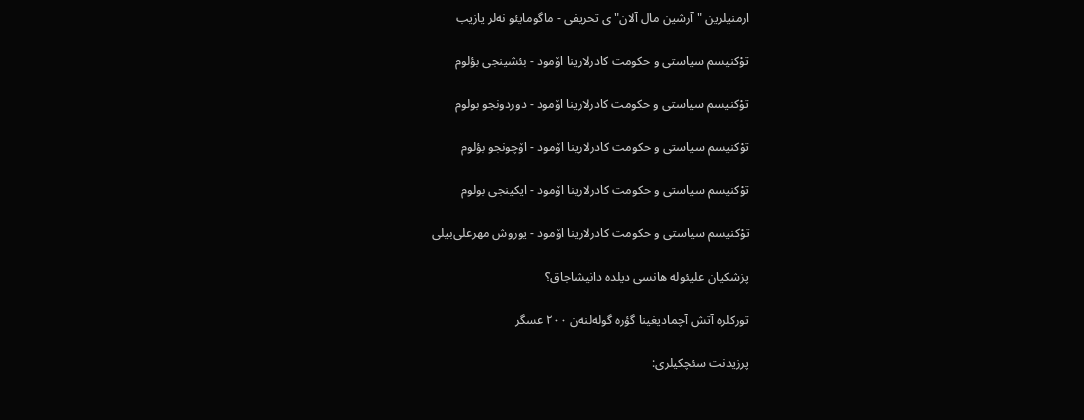ارمنیلرین "آرشین مال آلان"ی تحریفی - ماگومایئو نه‌لر یازیب

توْکنیسم سیاستی و حکومت کادرلارینا اۆمود - بئشینجی بؤلوم

توْکنیسم سیاستی و حکومت کادرلارینا اۆمود - دوردونجو بولوم

توْکنیسم سیاستی و حکومت کادرلارینا اۆمود - اۆچونجو بؤلوم

توْکنیسم سیاستی و حکومت کادرلارینا اۆمود - ایکینجی بولوم

توْکنیسم سیاستی و حکومت کادرلارینا اۆمود - یوروش مهرعلی‌بیلی

پزشکیان علیئوله هانسی دیلده دانیشاجاق؟

تورکلره آتش آچمادیغینا گؤره گوله‌لنه‌ن ۲۰۰ عسگر

پرزیدنت سئچکیلری: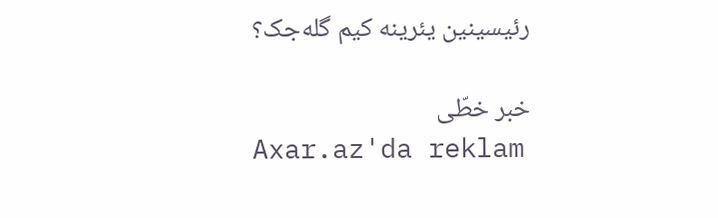رئیسینین یئرینه کیم گله‌جک؟

خبر خطّی
Axar.az'da reklam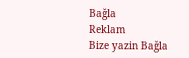Bağla
Reklam
Bize yazin Bağla